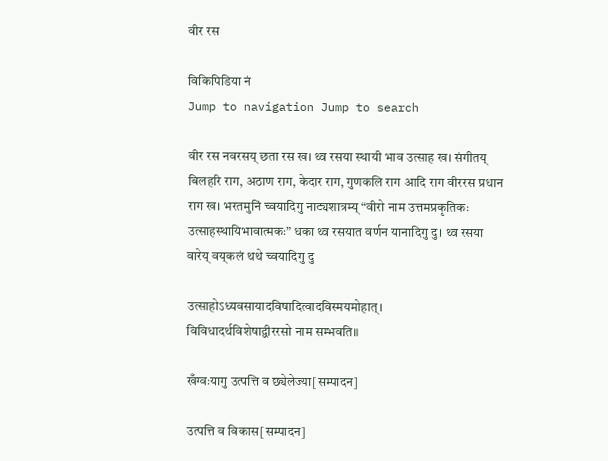वीर रस

विकिपिडिया नं
Jump to navigation Jump to search

वीर रस नवरसय् छता रस ख। थ्व रसया स्थायी भाव उत्साह ख। संगीतय् बिलहरि राग, अठाण राग, केदार राग, गुणकलि राग आदि राग वीररस प्रधान राग ख। भरतमुनिं च्वयादिगु नाट्यशात्रम्य् “वीरो नाम उत्तमप्रकृतिकः उत्साहस्थायिभावात्मकः” धका थ्व रसयात वर्णन यानादिगु दु। थ्व रसया वारेय् वय्‌कलं थथे च्वयादिगु दु

उत्साहोऽध्यवसायादविषादित्वादविस्मयमोहात्।
विविधादर्थविशेषाद्वीररसो नाम सम्भवति॥

खँग्वःयागु उत्पत्ति व छ्येलेज्या[सम्पादन]

उत्पत्ति व विकास[सम्पादन]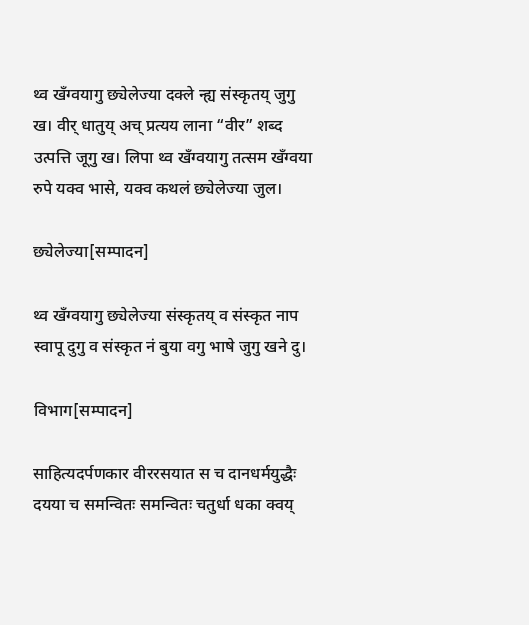थ्व खँग्वयागु छ्येलेज्या दक्ले न्ह्य संस्कृतय् जुगु ख। वीर् धातुय् अच् प्रत्यय लाना “वीर” शब्द उत्पत्ति जूगु ख। लिपा थ्व खँग्वयागु तत्सम खँग्वया रुपे यक्व भासे, यक्व कथलं छ्येलेज्या जुल।

छ्येलेज्या[सम्पादन]

थ्व खँग्वयागु छ्येलेज्या संस्कृतय् व संस्कृत नाप स्वापू दुगु व संस्कृत नं बुया वगु भाषे जुगु खने दु।

विभाग[सम्पादन]

साहित्यदर्पणकार वीररसयात स च दानधर्मयुद्धैः दयया च समन्वितः समन्वितः चतुर्धा धका क्वय्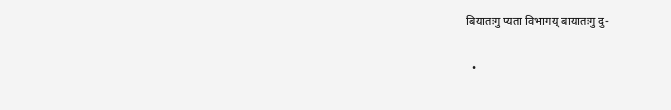बियातःगु प्यता विभागय् बायातःगु दु-

  •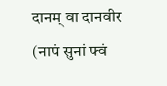दानम् वा दानवीर (नापं सुनां फ्वं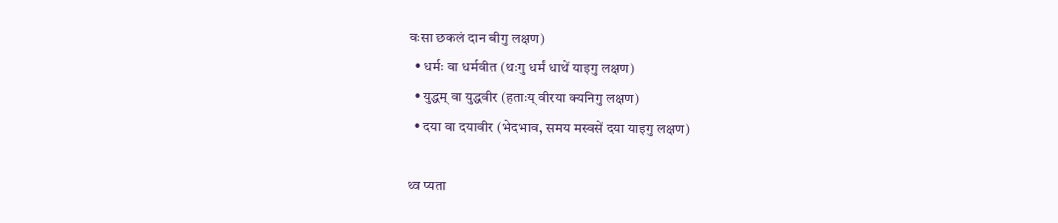वःसा छकलं दान बीगु लक्षण)
  • धर्मः वा धर्मवीत (थःगु धर्मं धाथें याइगु लक्षण)
  • युद्धम् वा युद्धवीर (हताःय् वीरया क्यनिगु लक्षण)
  • दया वा दयावीर (भेदभाव, समय मस्वसें दया याइगु लक्षण)

थ्व प्यता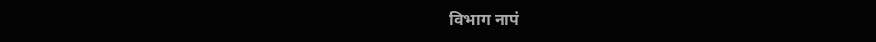विभाग नापं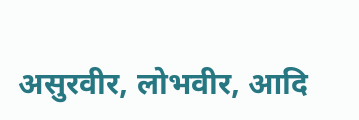असुरवीर, लोभवीर, आदि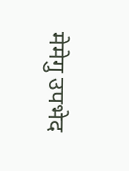मेमेगु उपभेद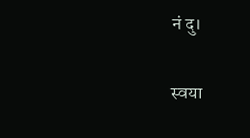नं दु।

स्वया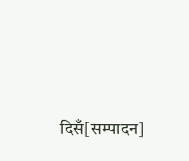दिसँ[सम्पादन]